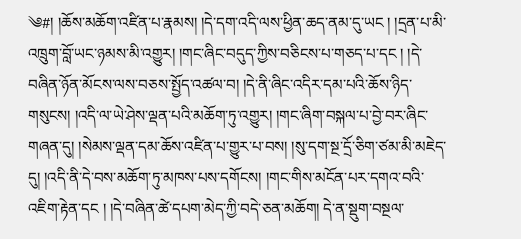༄#། །ཆོས་མཆོག་འཛིན་པ་རྣམས། །དེ་དག་འདི་ལས་ཕྱིན་ཆད་ནམ་དུ་ཡང ། །དྲན་པ་མི་འཁྲུག་བློ་ཡང་ཉམས་མི་འགྱུར། །གང་ཞིང་བདུད་ཀྱིས་བཅིངས་པ་གཅད་པ་དང ། །དེ་བཞིན་ཉོན་མོངས་ལས་བཅས་སྤྱོད་འཚལ་བ། །དེ་ནི་ཞིང་འདིར་དམ་པའི་ཆོས་ཉིད་གསུངས། །འདི་ལ་ཡེ་ཤེས་ལྡན་པའི་མཆོག་ཏུ་འགྱུར། །གང་ཞིག་བསྐལ་པ་བྱེ་བར་ཞིང་གཞན་དུ། །སེམས་ལྡན་དམ་ཆོས་འཛིན་པ་གྱུར་པ་བས། །སུ་དག་སྔ་དྲོ་ཅིག་ཙམ་མི་མཇེད་དུ། །འདི་ནི་དེ་བས་མཆོག་ཏུ་མཁས་པས་དགོངས། །གང་གིས་མངོན་པར་དགའ་བའི་འཇིག་རྟེན་དང ། །དེ་བཞིན་ཚེ་དཔག་མེད་ཀྱི་བདེ་ཅན་མཆོག། དེ་ན་སྡུག་བསྔལ་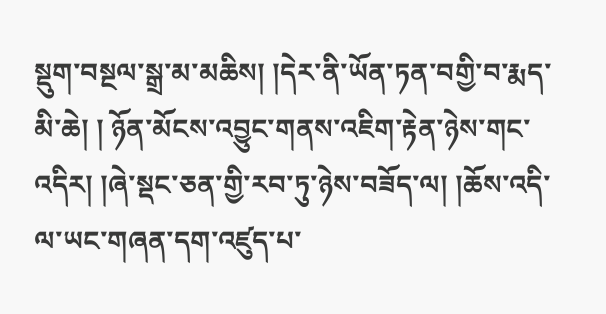སྡུག་བསྔལ་སྒྲ་མ་མཆིས། །དེར་ནི་ཡོན་ཏན་བགྱི་བ་རྨད་མི་ཆེ། ། ཉོན་མོངས་འབྱུང་གནས་འཇིག་རྟེན་ཉེས་གང་འདིར། །ཞེ་སྡང་ཅན་གྱི་རབ་ཏུ་ཉེས་བཟོད་ལ། །ཆོས་འདི་ལ་ཡང་གཞན་དག་འཛུད་པ་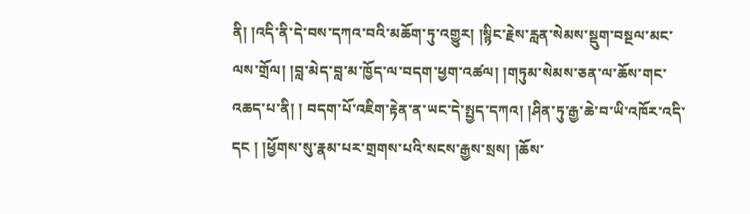ནི། །འདི་ནི་དེ་བས་དཀའ་བའི་མཆོག་ཏུ་འགྱུར། །སྙིང་རྗེས་རླན་སེམས་སྡུག་བསྔལ་མང་ལས་གྲོལ། །བླ་མེད་བླ་མ་ཁྱོད་ལ་བདག་ཕྱག་འཚལ། །གཏུམ་སེམས་ཅན་ལ་ཆོས་གང་འཆད་པ་ནི། ། བདག་པོ་འཇིག་རྟེན་ན་ཡང་དེ་སྤྱད་དཀའ། །ཤིན་ཏུ་རྒྱ་ཆེ་བ་ཡི་འཁོར་འདི་དང ། །ཕྱོགས་སུ་རྣམ་པར་གྲགས་པའི་སངས་རྒྱས་སྲས། །ཆོས་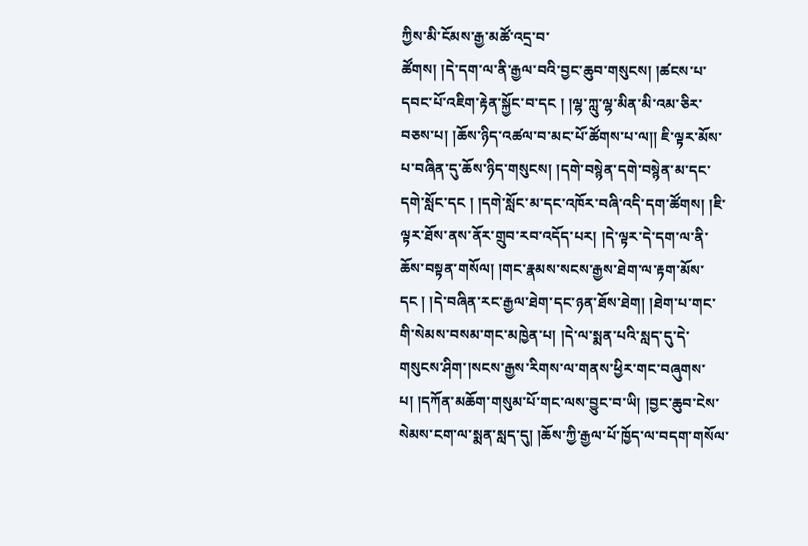ཀྱིས་མི་ངོམས་རྒྱ་མཚོ་འདྲ་བ་
ཚོགས། །དེ་དག་ལ་ནི་རྒྱལ་བའི་བྱང་ཆུབ་གསུངས། །ཚངས་པ་དབང་པོ་འཇིག་རྟེན་སྐྱོང་བ་དང ། །ལྷ་ཀླུ་ལྷ་མིན་མི་འམ་ཅིར་བཅས་པ། །ཆོས་ཉིད་འཚལ་བ་མང་པོ་ཚོགས་པ་ལ།། ཇི་ལྟར་མོས་པ་བཞིན་དུ་ཆོས་ཉིད་གསུངས། །དགེ་བསྙེན་དགེ་བསྙེན་མ་དང་དགེ་སློང་དང ། །དགེ་སློང་མ་དང་འཁོར་བཞི་འདི་དག་ཚོགས། །ཇི་ལྟར་ཐོས་ནས་ནོར་གྲུབ་རབ་འདོད་པར། །དེ་ལྟར་དེ་དག་ལ་ནི་ཆོས་བསྟན་གསོལ། །གང་རྣམས་སངས་རྒྱས་ཐེག་ལ་རྟག་མོས་དང ། །དེ་བཞིན་རང་རྒྱལ་ཐེག་དང་ཉན་ཐོས་ཐེག། །ཐེག་པ་གང་གི་སེམས་བསམ་གང་མཁྱེན་པ། །དེ་ལ་སྨན་པའི་སླད་དུ་དེ་གསུངས་ཤིག་།སངས་རྒྱས་རིགས་ལ་གནས་ཕྱིར་གང་བཞུགས་པ། །དཀོན་མཆོག་གསུམ་པོ་གང་ལས་བྱུང་བ་ཡི། །བྱང་ཆུབ་ངེས་སེམས་ངག་ལ་སྨན་སླད་དུ། །ཆོས་ཀྱི་རྒྱལ་པོ་ཁྱོད་ལ་བདག་གསོལ་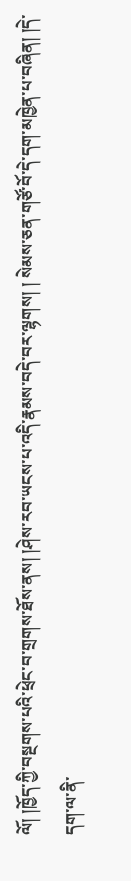ལོ། །ཁྱོད་ཀྱི་བསྔགས་པའི་ཕྲེང་བ་གྲགས་ཐོས་ནས། །ཤེས་རབ་ཡངས་པ་འདི་རྣམས་བདེ་བར་ལྷགས། ། སེམས་ཅན་གཙོ་བོ་དེ་དག་མཁྱེན་པ་བཞིན། །དེ་དག་ལ་ནི་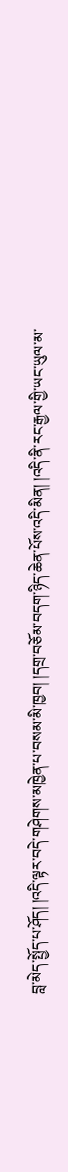བླ་མེད་སྤྱོད་པ་ཤོད། །འདི་ལྟར་བདེ་གཤེགས་མཁྱེན་པ་བསམ་མི་ཁྱབ། །དགྲ་བཅོམ་བདག་ཉིད་ཆེན་པོས་འདི་མིན། །འདི་ནི་རང་རྒྱལ་གྱི་ཡང་ཡུལ་མ་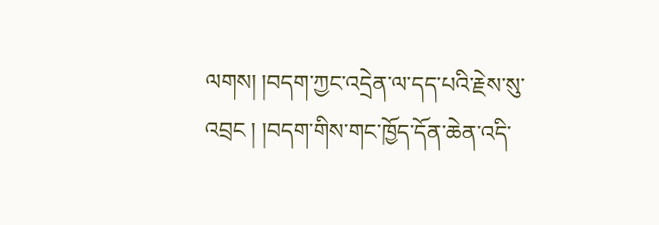ལགས། །བདག་ཀྱང་འདྲེན་ལ་དད་པའི་རྗེས་སུ་འབྲང ། །བདག་གིས་གང་ཁྱོད་དོན་ཆེན་འདི་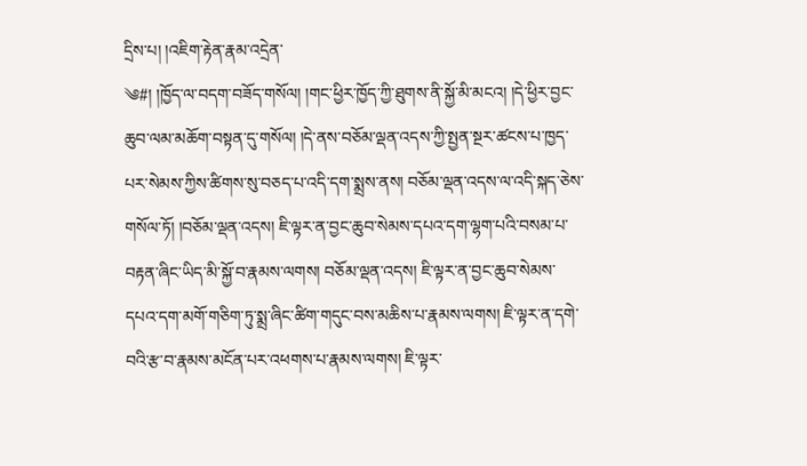དྲིས་པ། །འཇིག་རྟེན་རྣམ་འདྲེན་
༄#། །ཁྱོད་ལ་བདག་བཟོད་གསོལ། །གང་ཕྱིར་ཁྱོད་ཀྱི་ཐུགས་ནི་སྐྱོ་མི་མངའ། །དེ་ཕྱིར་བྱང་ཆུབ་ལམ་མཆོག་བསྟན་དུ་གསོལ། །དེ་ནས་བཅོམ་ལྡན་འདས་ཀྱི་སྤྱན་སྔར་ཚངས་པ་ཁྱད་པར་སེམས་ཀྱིས་ཚིགས་སུ་བཅད་པ་འདི་དག་སྨྲས་ནས། བཅོམ་ལྡན་འདས་ལ་འདི་སྐད་ཅེས་གསོལ་ཏོ། །བཅོམ་ལྡན་འདས། ཇི་ལྟར་ན་བྱང་ཆུབ་སེམས་དཔའ་དག་ལྷག་པའི་བསམ་པ་བརྟན་ཞིང་ཡིད་མི་སྐྱོ་བ་རྣམས་ལགས། བཅོམ་ལྡན་འདས། ཇི་ལྟར་ན་བྱང་ཆུབ་སེམས་དཔའ་དག་མགོ་གཅིག་ཏུ་སྨྲ་ཞིང་ཚིག་གདུང་བས་མཆིས་པ་རྣམས་ལགས། ཇི་ལྟར་ན་དགེ་བའི་རྩ་བ་རྣམས་མངོན་པར་འཕགས་པ་རྣམས་ལགས། ཇི་ལྟར་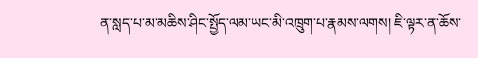ན་སླད་པ་མ་མཆིས་ཤིང་སྤྱོད་ལམ་ཡང་མི་འཁྲུག་པ་རྣམས་ལགས། ཇི་ལྟར་ན་ཆོས་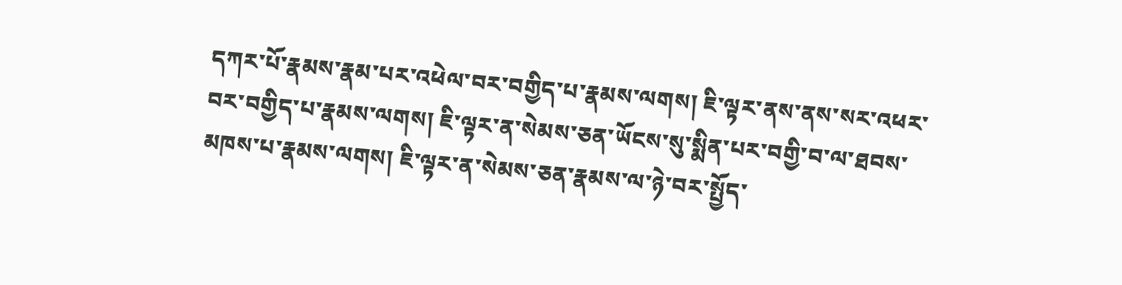དཀར་པོ་རྣམས་རྣམ་པར་འཕེལ་བར་བགྱིད་པ་རྣམས་ལགས། ཇི་ལྟར་ནས་ནས་སར་འཕར་བར་བགྱིད་པ་རྣམས་ལགས། ཇི་ལྟར་ན་སེམས་ཅན་ཡོངས་སུ་སྨིན་པར་བགྱི་བ་ལ་ཐབས་མཁས་པ་རྣམས་ལགས། ཇི་ལྟར་ན་སེམས་ཅན་རྣམས་ལ་ཉེ་བར་སྤྱོད་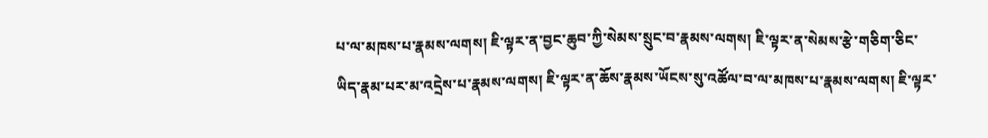པ་ལ་མཁས་པ་རྣམས་ལགས། ཇི་ལྟར་ན་བྱང་ཆུབ་ཀྱི་སེམས་སྲུང་བ་རྣམས་ལགས། ཇི་ལྟར་ན་སེམས་རྩེ་གཅིག་ཅིང་ཡིད་རྣམ་པར་མ་འདྲེས་པ་རྣམས་ལགས། ཇི་ལྟར་ན་ཆོས་རྣམས་ཡོངས་སུ་འཚོལ་བ་ལ་མཁས་པ་རྣམས་ལགས། ཇི་ལྟར་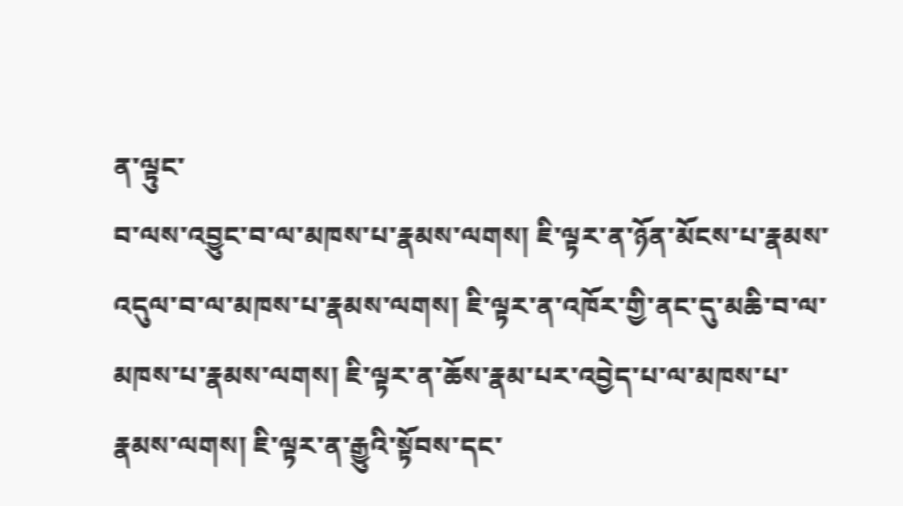ན་ལྟུང་
བ་ལས་འབྱུང་བ་ལ་མཁས་པ་རྣམས་ལགས། ཇི་ལྟར་ན་ཉོན་མོངས་པ་རྣམས་འདུལ་བ་ལ་མཁས་པ་རྣམས་ལགས། ཇི་ལྟར་ན་འཁོར་གྱི་ནང་དུ་མཆི་བ་ལ་མཁས་པ་རྣམས་ལགས། ཇི་ལྟར་ན་ཆོས་རྣམ་པར་འབྱེད་པ་ལ་མཁས་པ་རྣམས་ལགས། ཇི་ལྟར་ན་རྒྱུའི་སྟོབས་དང་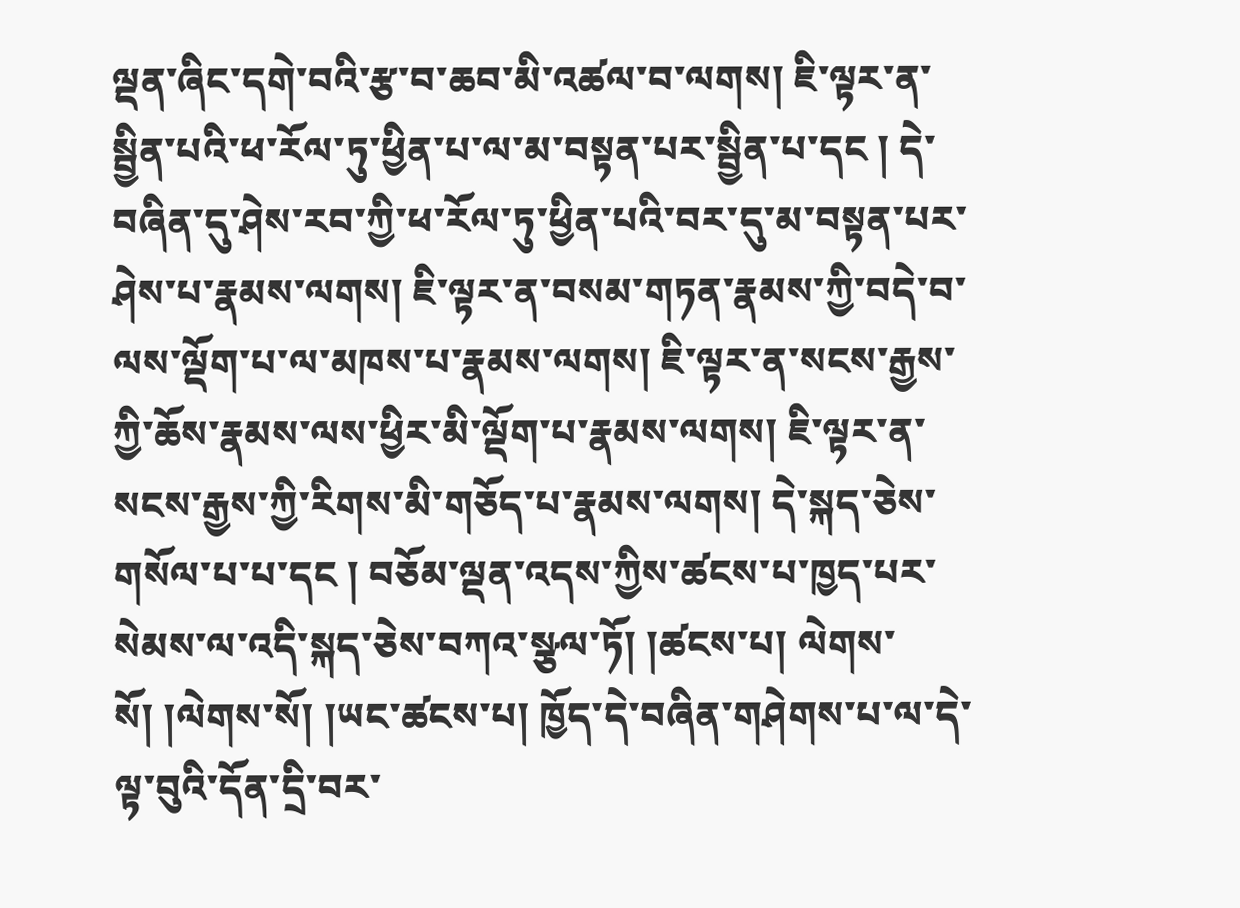ལྡན་ཞིང་དགེ་བའི་རྩ་བ་ཆབ་མི་འཚལ་བ་ལགས། ཇི་ལྟར་ན་སྦྱིན་པའི་ཕ་རོལ་ཏུ་ཕྱིན་པ་ལ་མ་བསྟན་པར་སྦྱིན་པ་དང ། དེ་བཞིན་དུ་ཤེས་རབ་ཀྱི་ཕ་རོལ་ཏུ་ཕྱིན་པའི་བར་དུ་མ་བསྟན་པར་ཤེས་པ་རྣམས་ལགས། ཇི་ལྟར་ན་བསམ་གཏན་རྣམས་ཀྱི་བདེ་བ་ལས་ལྡོག་པ་ལ་མཁས་པ་རྣམས་ལགས། ཇི་ལྟར་ན་སངས་རྒྱས་ཀྱི་ཆོས་རྣམས་ལས་ཕྱིར་མི་ལྡོག་པ་རྣམས་ལགས། ཇི་ལྟར་ན་སངས་རྒྱས་ཀྱི་རིགས་མི་གཅོད་པ་རྣམས་ལགས། དེ་སྐད་ཅེས་གསོལ་པ་པ་དང ། བཅོམ་ལྡན་འདས་ཀྱིས་ཚངས་པ་ཁྱད་པར་སེམས་ལ་འདི་སྐད་ཅེས་བཀའ་སྩལ་ཏོ། །ཚངས་པ། ལེགས་སོ། །ལེགས་སོ། །ཡང་ཚངས་པ། ཁྱོད་དེ་བཞིན་གཤེགས་པ་ལ་དེ་ལྟ་བུའི་དོན་དྲི་བར་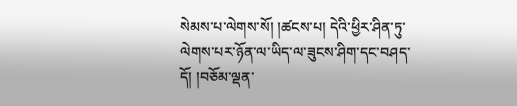སེམས་པ་ལེགས་སོ། །ཚངས་པ། དེའི་ཕྱིར་ཤིན་ཏུ་ལེགས་པར་ཉོན་ལ་ཡིད་ལ་ཟུངས་ཤིག་དང་བཤད་དོ། །བཅོམ་ལྡན་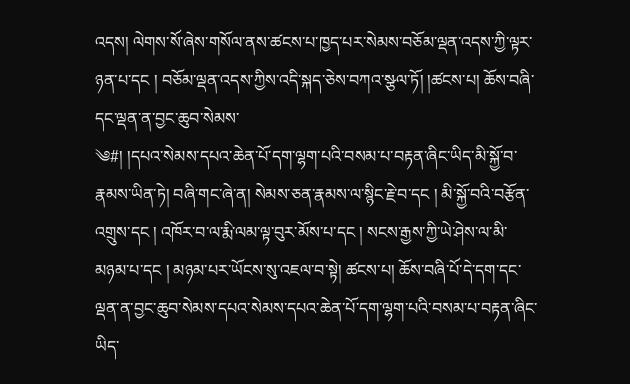འདས། ལེགས་སོ་ཞེས་གསོལ་ནས་ཚངས་པ་ཁྱད་པར་སེམས་བཅོམ་ལྡན་འདས་ཀྱི་ལྟར་ཉན་པ་དང ། བཅོམ་ལྡན་འདས་ཀྱིས་འདི་སྐད་ཅེས་བཀའ་སྩལ་ཏོ། །ཚངས་པ། ཆོས་བཞི་དང་ལྡན་ན་བྱང་ཆུབ་སེམས་
༄#། །དཔའ་སེམས་དཔའ་ཆེན་པོ་དག་ལྷག་པའི་བསམ་པ་བརྟན་ཞིང་ཡིད་མི་སྐྱོ་བ་རྣམས་ཡིན་ཏེ། བཞི་གང་ཞེ་ན། སེམས་ཅན་རྣམས་ལ་སྙིང་རྗེ་བ་དང ། མི་སྐྱོ་བའི་བརྩོན་འགྲུས་དང ། འཁོར་བ་ལ་རྨི་ལམ་ལྟ་བུར་མོས་པ་དང ། སངས་རྒྱས་ཀྱི་ཡེ་ཤེས་ལ་མི་མཉམ་པ་དང ། མཉམ་པར་ཡོངས་སུ་འཇལ་བ་སྟེ། ཚངས་པ། ཆོས་བཞི་པོ་དེ་དག་དང་ལྡན་ན་བྱང་ཆུབ་སེམས་དཔའ་སེམས་དཔའ་ཆེན་པོ་དག་ལྷག་པའི་བསམ་པ་བརྟན་ཞིང་ཡིད་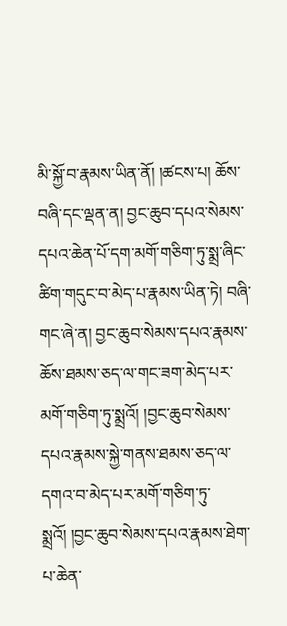མི་སྐྱོ་བ་རྣམས་ཡིན་ནོ། །ཚངས་པ། ཆོས་བཞི་དང་ལྡན་ན། བྱང་ཆུབ་དཔའ་སེམས་དཔའ་ཆེན་པོ་དག་མགོ་གཅིག་ཏུ་སྨྲ་ཞིང་ཚིག་གདུང་བ་མེད་པ་རྣམས་ཡིན་ཏེ། བཞི་གང་ཞེ་ན། བྱང་ཆུབ་སེམས་དཔའ་རྣམས་ཆོས་ཐམས་ཅད་ལ་གང་ཟག་མེད་པར་མགོ་གཅིག་ཏུ་སྨྲའོ། །བྱང་ཆུབ་སེམས་དཔའ་རྣམས་སྐྱེ་གནས་ཐམས་ཅད་ལ་དགའ་བ་མེད་པར་མགོ་གཅིག་ཏུ་སྨྲའོ། །བྱང་ཆུབ་སེམས་དཔའ་རྣམས་ཐེག་པ་ཆེན་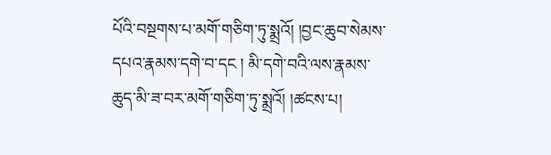པོའི་བསྔགས་པ་མགོ་གཅིག་ཏུ་སྨྲའོ། །བྱང་ཆུབ་སེམས་དཔའ་རྣམས་དགེ་བ་དང ། མི་དགེ་བའི་ལས་རྣམས་ཆུད་མི་ཟ་བར་མགོ་གཅིག་ཏུ་སྨྲའོ། །ཚངས་པ།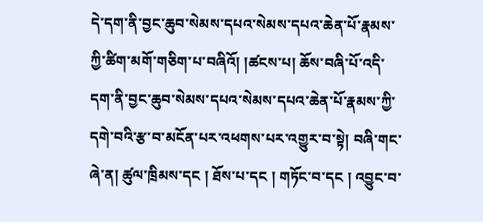དེ་དག་ནི་བྱང་ཆུབ་སེམས་དཔའ་སེམས་དཔའ་ཆེན་པོ་རྣམས་ཀྱི་ཚིག་མགོ་གཅིག་པ་བཞིའོ། །ཚངས་པ། ཆོས་བཞི་པོ་འདི་དག་ནི་བྱང་ཆུབ་སེམས་དཔའ་སེམས་དཔའ་ཆེན་པོ་རྣམས་ཀྱི་
དགེ་བའི་རྩ་བ་མངོན་པར་འཕགས་པར་འགྱུར་བ་སྟེ། བཞི་གང་ཞེ་ན། ཚུལ་ཁྲིམས་དང ། ཐོས་པ་དང ། གཏོང་བ་དང ། འབྱུང་བ་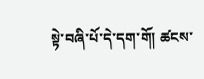སྟེ་བཞི་པོ་དེ་དག་གོ། ཚངས་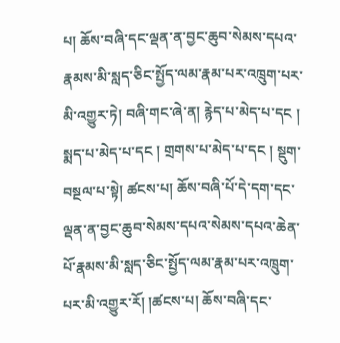པ། ཆོས་བཞི་དང་ལྡན་ན་བྱང་ཆུབ་སེམས་དཔའ་རྣམས་མི་སླད་ཅིང་སྤྱོད་ལམ་རྣམ་པར་འཁྲུག་པར་མི་འགྱུར་ཏེ། བཞི་གང་ཞེ་ན། རྙེད་པ་མེད་པ་དང ། སྨད་པ་མེད་པ་དང ། གྲགས་པ་མེད་པ་དང ། སྡུག་བསྔལ་པ་སྟེ། ཚངས་པ། ཆོས་བཞི་པོ་དེ་དག་དང་ལྡན་ན་བྱང་ཆུབ་སེམས་དཔའ་སེམས་དཔའ་ཆེན་པོ་རྣམས་མི་སླད་ཅིང་སྤྱོད་ལམ་རྣམ་པར་འཁྲུག་པར་མི་འགྱུར་རོ། །ཚངས་པ། ཆོས་བཞི་དང་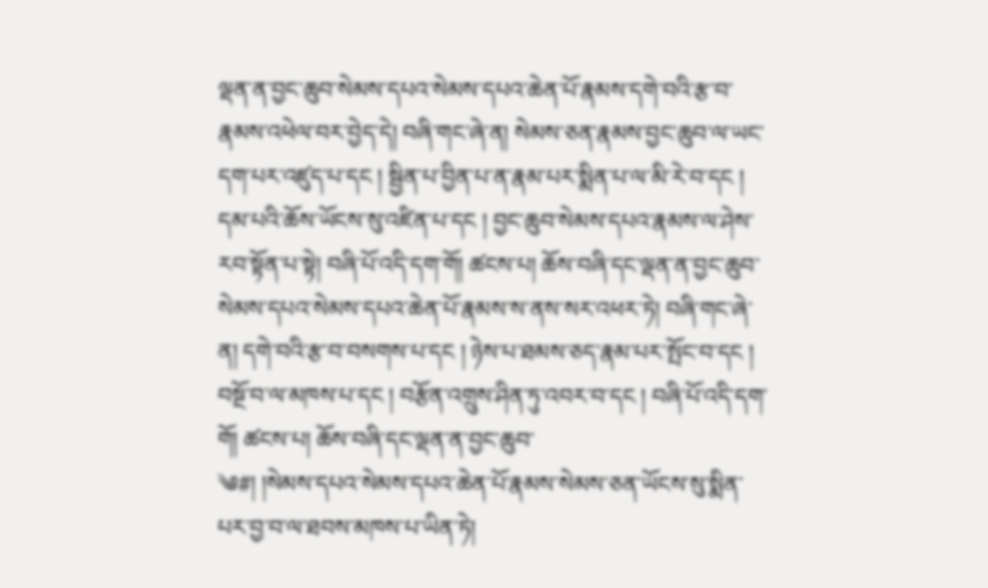ལྡན་ན་བྱང་ཆུབ་སེམས་དཔའ་སེམས་དཔའ་ཆེན་པོ་རྣམས་དགེ་བའི་རྩ་བ་རྣམས་འཕེལ་བར་བྱེད་དེ། བཞི་གང་ཞེ་ན། སེམས་ཅན་རྣམས་བྱང་ཆུབ་ལ་ཡང་དག་པར་འཛུད་པ་དང ། སྦྱིན་པ་བྱིན་པ་ན་རྣམ་པར་སྨིན་པ་ལ་མི་རེ་བ་དང ། དམ་པའི་ཆོས་ཡོངས་སུ་འཛིན་པ་དང ། བྱང་ཆུབ་སེམས་དཔའ་རྣམས་ལ་ཤེས་རབ་སྟོན་པ་སྟེ། བཞི་པོ་འདི་དག་གོ། ཚངས་པ། ཆོས་བཞི་དང་ལྡན་ན་བྱང་ཆུབ་སེམས་དཔའ་སེམས་དཔའ་ཆེན་པོ་རྣམས་ས་ནས་སར་འཕར་ཏེ། བཞི་གང་ཞེ་ན། དགེ་བའི་རྩ་བ་བསགས་པ་དང ། ཉེས་པ་ཐམས་ཅད་རྣམ་པར་སྤོང་བ་དང ། བསྔོ་བ་ལ་མཁས་པ་དང ། བརྩོན་འགྲུས་ཤིན་ཏུ་འབར་བ་དང ། བཞི་པོ་འདི་དག་གོ། ཚངས་པ། ཆོས་བཞི་དང་ལྡན་ན་བྱང་ཆུབ་
༄#། །སེམས་དཔའ་སེམས་དཔའ་ཆེན་པོ་རྣམས་སེམས་ཅན་ཡོངས་སུ་སྨིན་པར་བྱ་བ་ལ་ཐབས་མཁས་པ་ཡིན་ཏེ།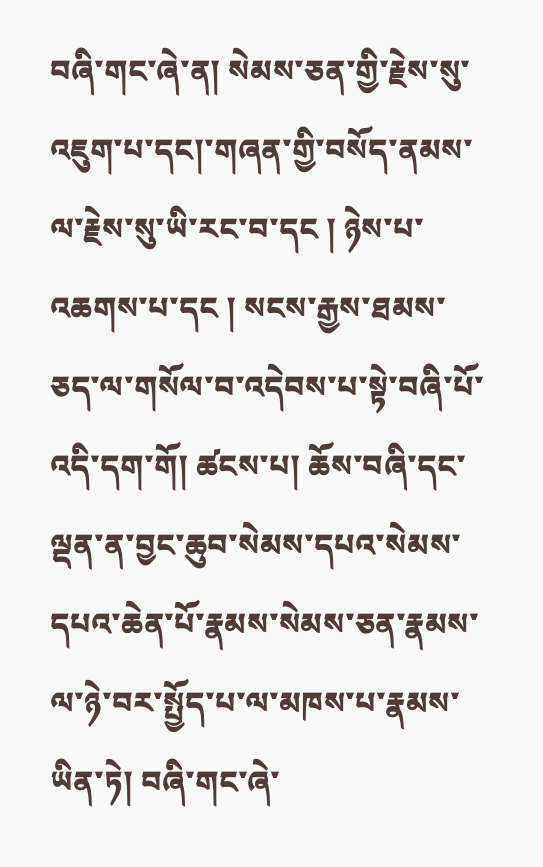བཞི་གང་ཞེ་ན། སེམས་ཅན་གྱི་རྗེས་སུ་འཇུག་པ་དང།་གཞན་གྱི་བསོད་ནམས་ལ་རྗེས་སུ་ཡི་རང་བ་དང ། ཉེས་པ་འཆགས་པ་དང ། སངས་རྒྱས་ཐམས་ཅད་ལ་གསོལ་བ་འདེབས་པ་སྟེ་བཞི་པོ་འདི་དག་གོ། ཚངས་པ། ཆོས་བཞི་དང་ལྡན་ན་བྱང་ཆུབ་སེམས་དཔའ་སེམས་དཔའ་ཆེན་པོ་རྣམས་སེམས་ཅན་རྣམས་ལ་ཉེ་བར་སྤྱོད་པ་ལ་མཁས་པ་རྣམས་ཡིན་ཏེ། བཞི་གང་ཞེ་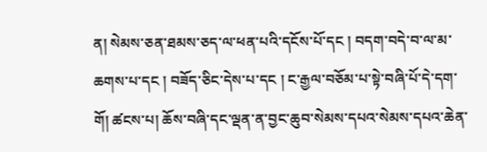ན། སེམས་ཅན་ཐམས་ཅད་ལ་ཕན་པའི་དངོས་པོ་དང ། བདག་བདེ་བ་ལ་མ་ཆགས་པ་དང ། བཟོད་ཅིང་དེས་པ་དང ། ང་རྒྱལ་བཅོམ་པ་སྟེ་བཞི་པོ་དེ་དག་གོ། ཚངས་པ། ཆོས་བཞི་དང་ལྡན་ན་བྱང་ཆུབ་སེམས་དཔའ་སེམས་དཔའ་ཆེན་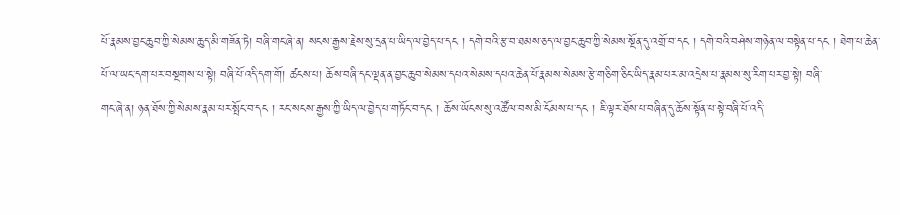པོ་རྣམས་བྱང་ཆུབ་ཀྱི་སེམས་ཆུད་མི་གཟོན་ཏེ། བཞི་གང་ཞེ་ན། སངས་རྒྱས་རྗེས་སུ་དྲན་པ་ཡིད་ལ་བྱེད་པ་དང ། དགེ་བའི་རྩ་བ་ཐམས་ཅད་ལ་བྱང་ཆུབ་ཀྱི་སེམས་སྔོན་དུ་འགྲོ་བ་དང ། དགེ་བའི་བཤེས་གཉེན་ལ་བསྟེན་པ་དང ། ཐེག་པ་ཆེན་པོ་ལ་ཡང་དག་པར་བསྔགས་པ་སྟེ། བཞི་པོ་འདི་དག་གོ། ཚངས་པ། ཆོས་བཞི་དང་ལྡན་ན་བྱང་ཆུབ་སེམས་དཔའ་སེམས་དཔའ་ཆེན་པོ་རྣམས་སེམས་རྩེ་གཅིག་ཅིང་ཡིད་རྣམ་པར་མ་འདྲེས་པ་རྣམས་སུ་རིག་པར་བྱ་སྟེ། བཞི་
གང་ཞེ་ན། ཉན་ཐོས་ཀྱི་སེམས་རྣམ་པར་སྤོང་བ་དང ། རང་སངས་རྒྱས་ཀྱི་ཡིད་ལ་བྱེད་པ་གཏོང་བ་དང ། ཆོས་ཡོངས་སུ་འཚོལ་བས་མི་ངོམས་པ་དང ། ཇི་ལྟར་ཐོས་པ་བཞིན་དུ་ཆོས་སྟོན་པ་སྟེ་བཞི་པོ་འདི་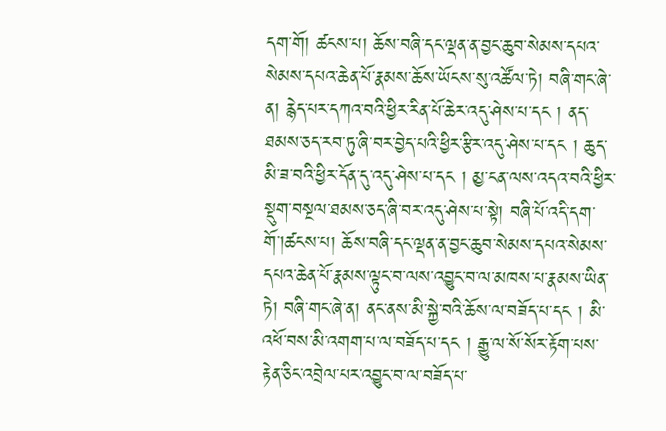དག་གོ། ཚངས་པ། ཆོས་བཞི་དང་ལྡན་ན་བྱང་ཆུབ་སེམས་དཔའ་སེམས་དཔའ་ཆེན་པོ་རྣམས་ཆོས་ཡོངས་སུ་འཚོལ་ཏེ། བཞི་གང་ཞེ་ན། རྙེད་པར་དཀའ་བའི་ཕྱིར་རིན་པོ་ཆེར་འདུ་ཤེས་པ་དང ། ནད་ཐམས་ཅད་རབ་ཏུ་ཞི་བར་བྱེད་པའི་ཕྱིར་རྩིར་འདུ་ཤེས་པ་དང ། ཆུད་མི་ཟ་བའི་ཕྱིར་དོན་དུ་འདུ་ཤེས་པ་དང ། མྱ་ངན་ལས་འདའ་བའི་ཕྱིར་སྡུག་བསྔལ་ཐམས་ཅད་ཞི་བར་འདུ་ཤེས་པ་སྟེ། བཞི་པོ་འདི་དག་གོ་།ཚངས་པ། ཆོས་བཞི་དང་ལྡན་ན་བྱང་ཆུབ་སེམས་དཔའ་སེམས་དཔའ་ཆེན་པོ་རྣམས་ལྟུང་བ་ལས་འབྱུང་བ་ལ་མཁས་པ་རྣམས་ཡིན་ཏེ། བཞི་གང་ཞེ་ན། ནང་ནས་མི་སྐྱེ་བའི་ཆོས་ལ་བཟོད་པ་དང ། མི་འཕོ་བས་མི་འགག་པ་ལ་བཟོད་པ་དང ། རྒྱུ་ལ་སོ་སོར་རྟོག་པས་རྟེན་ཅིང་འབྲེལ་པར་འབྱུང་བ་ལ་བཟོད་པ་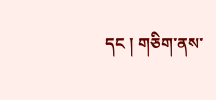དང ། གཅིག་ནས་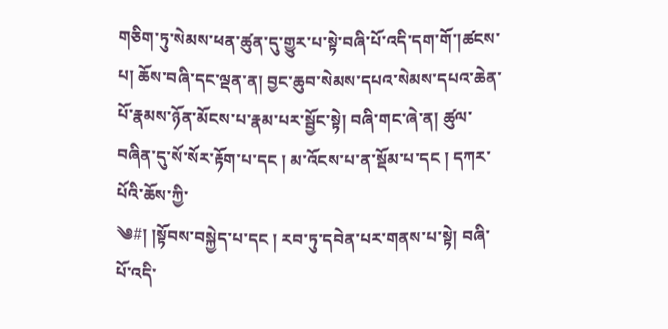གཅིག་ཏུ་སེམས་ཕན་ཚུན་དུ་གྱུར་པ་སྟེ་བཞི་པོ་འདི་དག་གོ་།ཚངས་པ། ཆོས་བཞི་དང་ལྡན་ན། བྱང་ཆུབ་སེམས་དཔའ་སེམས་དཔའ་ཆེན་པོ་རྣམས་ཉོན་མོངས་པ་རྣམ་པར་སྦྱོང་སྟེ། བཞི་གང་ཞེ་ན། ཚུལ་བཞིན་དུ་སོ་སོར་རྟོག་པ་དང ། མ་འོངས་པ་ན་སྡོམ་པ་དང ། དཀར་པོའི་ཆོས་ཀྱི་
༄#། །སྟོབས་བསྐྱེད་པ་དང ། རབ་ཏུ་དབེན་པར་གནས་པ་སྟེ། བཞི་པོ་འདི་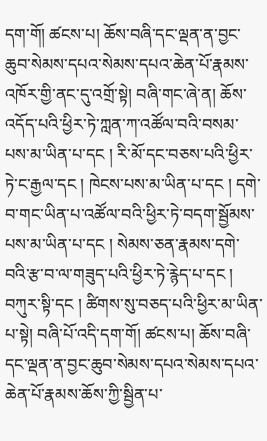དག་གོ། ཚངས་པ། ཆོས་བཞི་དང་ལྡན་ན་བྱང་ཆུབ་སེམས་དཔའ་སེམས་དཔའ་ཆེན་པོ་རྣམས་འཁོར་གྱི་ནང་དུ་འགྲོ་སྟེ། བཞི་གང་ཞེ་ན། ཆོས་འདོད་པའི་ཕྱིར་ཏེ་ཀླན་ཀ་འཚོལ་བའི་བསམ་པས་མ་ཡིན་པ་དང ། རི་མོ་དང་བཅས་པའི་ཕྱིར་ཏེ་ང་རྒྱལ་དང ། ཁེངས་པས་མ་ཡིན་པ་དང ། དགེ་བ་གང་ཡིན་པ་འཚོལ་བའི་ཕྱིར་ཏེ་བདག་སྦྱོམས་པས་མ་ཡིན་པ་དང ། སེམས་ཅན་རྣམས་དགེ་བའི་རྩ་བ་ལ་གཟུད་པའི་ཕྱིར་ཏེ་རྙེད་པ་དང ། བཀུར་སྟི་དང ། ཚིགས་སུ་བཅད་པའི་ཕྱིར་མ་ཡིན་པ་སྟེ། བཞི་པོ་འདི་དག་གོ། ཚངས་པ། ཆོས་བཞི་དང་ལྡན་ན་བྱང་ཆུབ་སེམས་དཔའ་སེམས་དཔའ་ཆེན་པོ་རྣམས་ཆོས་ཀྱི་སྦྱིན་པ་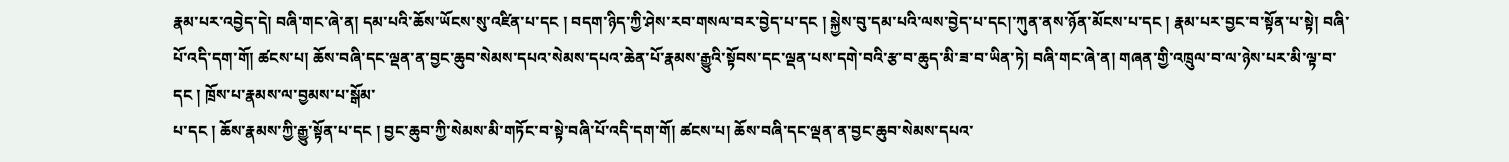རྣམ་པར་འབྱེད་དེ། བཞི་གང་ཞེ་ན། དམ་པའི་ཆོས་ཡོངས་སུ་འཛིན་པ་དང ། བདག་ཉིད་ཀྱི་ཤེས་རབ་གསལ་བར་བྱེད་པ་དང ། སྐྱེས་བུ་དམ་པའི་ལས་བྱེད་པ་དང།་ཀུན་ནས་ཉོན་མོངས་པ་དང ། རྣམ་པར་བྱང་བ་སྟོན་པ་སྟེ། བཞི་པོ་འདི་དག་གོ། ཚངས་པ། ཆོས་བཞི་དང་ལྡན་ན་བྱང་ཆུབ་སེམས་དཔའ་སེམས་དཔའ་ཆེན་པོ་རྣམས་རྒྱུའི་སྟོབས་དང་ལྡན་པས་དགེ་བའི་རྩ་བ་ཆུད་མི་ཟ་བ་ཡིན་ཏེ། བཞི་གང་ཞེ་ན། གཞན་གྱི་འཁྲུལ་བ་ལ་ཉེས་པར་མི་ལྟ་བ་དང ། ཁྲོས་པ་རྣམས་ལ་བྱམས་པ་སྒོམ་
པ་དང ། ཆོས་རྣམས་ཀྱི་རྒྱུ་སྟོན་པ་དང ། བྱང་ཆུབ་ཀྱི་སེམས་མི་གཏོང་བ་སྟེ་བཞི་པོ་འདི་དག་གོ། ཚངས་པ། ཆོས་བཞི་དང་ལྡན་ན་བྱང་ཆུབ་སེམས་དཔའ་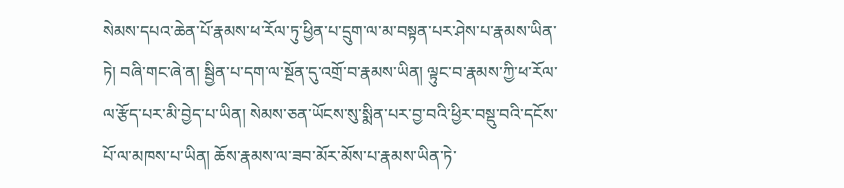སེམས་དཔའ་ཆེན་པོ་རྣམས་ཕ་རོལ་ཏུ་ཕྱིན་པ་དྲུག་ལ་མ་བསྟན་པར་ཤེས་པ་རྣམས་ཡིན་ཏེ། བཞི་གང་ཞེ་ན། སྦྱིན་པ་དག་ལ་སྔོན་དུ་འགྲོ་བ་རྣམས་ཡིན། ལྟུང་བ་རྣམས་ཀྱི་ཕ་རོལ་ལ་རྩོད་པར་མི་བྱེད་པ་ཡིན། སེམས་ཅན་ཡོངས་སུ་སྨིན་པར་བྱ་བའི་ཕྱིར་བསྡུ་བའི་དངོས་པོ་ལ་མཁས་པ་ཡིན། ཆོས་རྣམས་ལ་ཟབ་མོར་མོས་པ་རྣམས་ཡིན་ཏེ་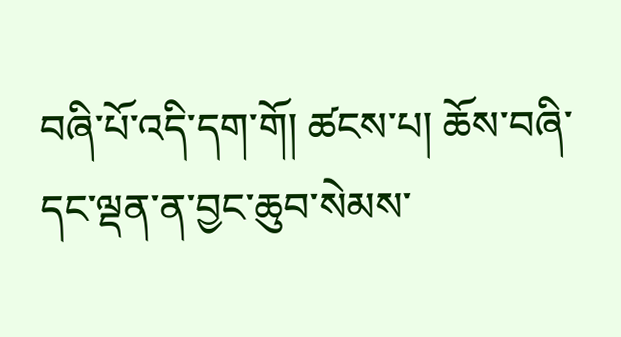བཞི་པོ་འདི་དག་གོ། ཚངས་པ། ཆོས་བཞི་དང་ལྡན་ན་བྱང་ཆུབ་སེམས་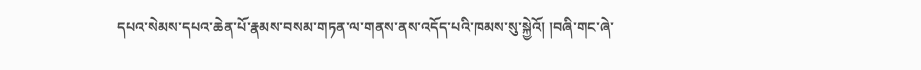དཔའ་སེམས་དཔའ་ཆེན་པོ་རྣམས་བསམ་གཏན་ལ་གནས་ནས་འདོད་པའི་ཁམས་སུ་སྐྱེའོ། །བཞི་གང་ཞེ་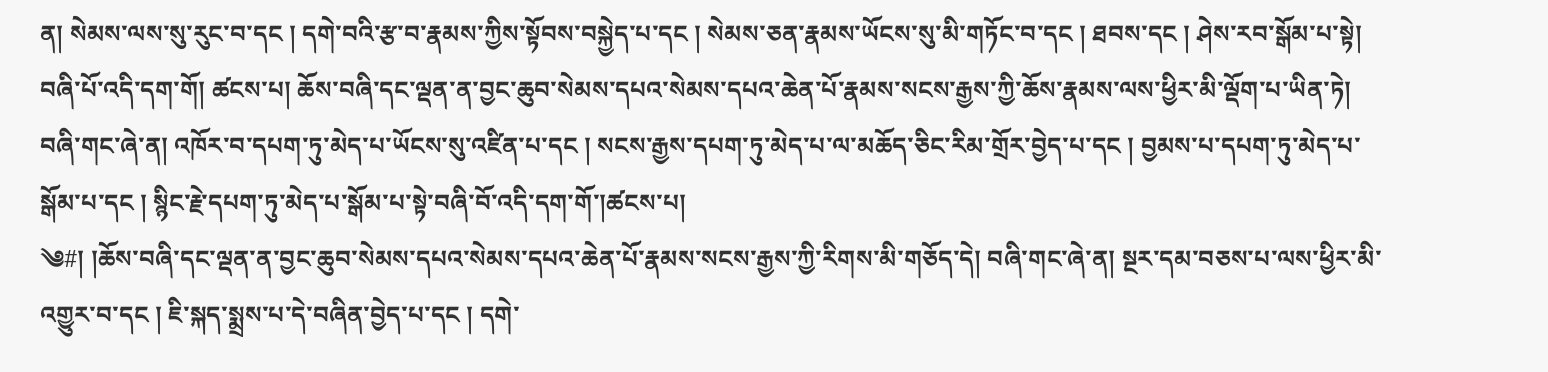ན། སེམས་ལས་སུ་རུང་བ་དང ། དགེ་བའི་རྩ་བ་རྣམས་ཀྱིས་སྟོབས་བསྐྱེད་པ་དང ། སེམས་ཅན་རྣམས་ཡོངས་སུ་མི་གཏོང་བ་དང ། ཐབས་དང ། ཤེས་རབ་སྒོམ་པ་སྟེ། བཞི་པོ་འདི་དག་གོ། ཚངས་པ། ཆོས་བཞི་དང་ལྡན་ན་བྱང་ཆུབ་སེམས་དཔའ་སེམས་དཔའ་ཆེན་པོ་རྣམས་སངས་རྒྱས་ཀྱི་ཆོས་རྣམས་ལས་ཕྱིར་མི་ལྡོག་པ་ཡིན་ཏེ། བཞི་གང་ཞེ་ན། འཁོར་བ་དཔག་ཏུ་མེད་པ་ཡོངས་སུ་འཛིན་པ་དང ། སངས་རྒྱས་དཔག་ཏུ་མེད་པ་ལ་མཆོད་ཅིང་རིམ་གྲོར་བྱེད་པ་དང ། བྱམས་པ་དཔག་ཏུ་མེད་པ་སྒོམ་པ་དང ། སྙིང་རྗེ་དཔག་ཏུ་མེད་པ་སྒོམ་པ་སྟེ་བཞི་བོ་འདི་དག་གོ་།ཚངས་པ།
༄#། །ཆོས་བཞི་དང་ལྡན་ན་བྱང་ཆུབ་སེམས་དཔའ་སེམས་དཔའ་ཆེན་པོ་རྣམས་སངས་རྒྱས་ཀྱི་རིགས་མི་གཅོད་དེ། བཞི་གང་ཞེ་ན། སྔར་དམ་བཅས་པ་ལས་ཕྱིར་མི་འགྱུར་བ་དང ། ཇི་སྐད་སྨྲས་པ་དེ་བཞིན་བྱེད་པ་དང ། དགེ་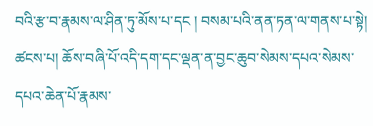བའི་རྩ་བ་རྣམས་ལ་ཤིན་ཏུ་མོས་པ་དང ། བསམ་པའི་ནན་ཏན་ལ་གནས་པ་སྟེ། ཚངས་པ། ཆོས་བཞི་པོ་འདི་དག་དང་ལྡན་ན་བྱང་ཆུབ་སེམས་དཔའ་སེམས་དཔའ་ཆེན་པོ་རྣམས་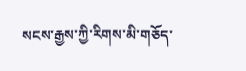སངས་རྒྱས་ཀྱི་རིགས་མི་གཅོད་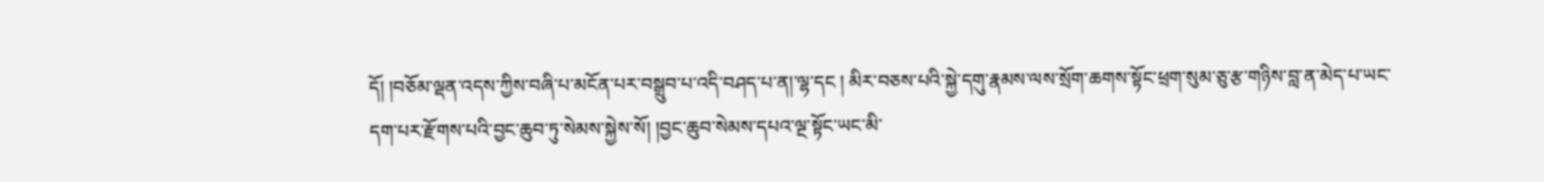དོ། །བཅོམ་ལྡན་འདས་ཀྱིས་བཞི་པ་མངོན་པར་བསྒྲུབ་པ་འདི་བཤད་པ་ན།་ལྷ་དང ། མིར་བཅས་པའི་སྐྱེ་དགུ་རྣམས་ལས་སྲོག་ཆགས་སྟོང་ཕྲག་སུམ་ཅུ་རྩ་གཉིས་བླ་ན་མེད་པ་ཡང་དག་པར་རྫོགས་པའི་བྱང་ཆུབ་ཏུ་སེམས་སྐྱེས་སོ། །བྱང་ཆུབ་སེམས་དཔའ་ལྔ་སྟོང་ཡང་མི་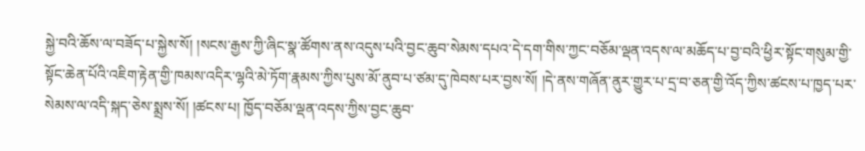སྐྱེ་བའི་ཆོས་ལ་བཟོད་པ་སྐྱེས་སོ། །སངས་རྒྱས་ཀྱི་ཞིང་སྣ་ཚོགས་ནས་འདུས་པའི་བྱང་ཆུབ་སེམས་དཔའ་དེ་དག་གིས་ཀྱང་བཅོམ་ལྡན་འདས་ལ་མཆོད་པ་བྱ་བའི་ཕྱིར་སྟོང་གསུམ་གྱི་སྟོང་ཆེན་པོའི་འཇིག་རྟེན་གྱི་ཁམས་འདིར་ལྷའི་མེ་ཏོག་རྣམས་ཀྱིས་པུས་མོ་ནུབ་པ་ཙམ་དུ་ཁེབས་པར་བྱས་སོ། །དེ་ནས་གཞོན་ནུར་གྱུར་པ་དྲ་བ་ཅན་གྱི་འོད་ཀྱིས་ཚངས་པ་ཁྱད་པར་སེམས་ལ་འདི་སྐད་ཅེས་སྨྲས་སོ། །ཚངས་པ། ཁྱོད་བཅོམ་ལྡན་འདས་ཀྱིས་བྱང་ཆུབ་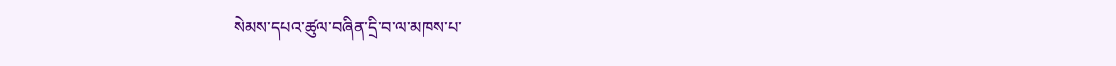སེམས་དཔའ་ཚུལ་བཞིན་དྲི་བ་ལ་མཁས་པ་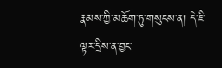རྣམས་ཀྱི་མཆོག་ཏུ་གསུངས་ན། དེ་ཇི་ལྟར་དྲིས་ན་བྱང་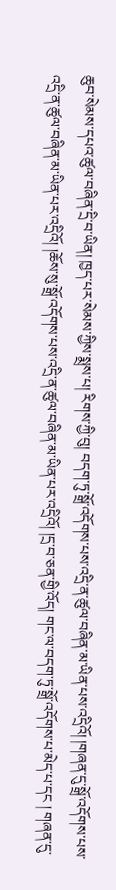ཆུབ་སེམས་དཔའ་ཚུལ་བཞིན་དྲི་བ་ཡིན། ཁྱད་པར་སེམས་ཀྱིས་སྨྲས་པ། རིགས་ཀྱི་བུ། བདག་ཏུ་སྒྲོ་འདོགས་པས་འདྲི་ན་ཚུལ་བཞིན་མ་ཡིན་པས་འདྲིའོ། །གཞན་དུ་སྒྲོ་འདོགས་པས་འདྲི་ན་ཚུལ་བཞིན་མ་ཡིན་པར་འདྲིའོ། །ཆོས་སུ་སྒྲོ་འདོགས་པས་འདྲི་ན་ཚུལ་བཞིན་མ་ཡིན་པར་འདྲིའོ། །དྲ་བ་ཅན་གྱི་འོད། གང་ལ་བདག་ཏུ་སྒྲོ་འདོགས་པ་མེད་པ་དང ། གཞན་དུ་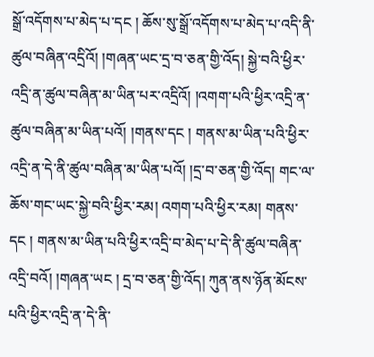སྒྲོ་འདོགས་པ་མེད་པ་དང ། ཆོས་སུ་སྒྲོ་འདོགས་པ་མེད་པ་འདི་ནི་ཚུལ་བཞིན་འདྲིའོ། །གཞན་ཡང་དྲ་བ་ཅན་གྱི་འོད། སྐྱེ་བའི་ཕྱིར་འདྲི་ན་ཚུལ་བཞིན་མ་ཡིན་པར་འདྲིའོ། །འགག་པའི་ཕྱིར་འདྲི་ན་ཚུལ་བཞིན་མ་ཡིན་པའོ། །གནས་དང ། གནས་མ་ཡིན་པའི་ཕྱིར་འདྲི་ན་དེ་ནི་ཚུལ་བཞིན་མ་ཡིན་པའོ། །དྲ་བ་ཅན་གྱི་འོད། གང་ལ་ཆོས་གང་ཡང་སྐྱེ་བའི་ཕྱིར་རམ། འགག་པའི་ཕྱིར་རམ། གནས་དང ། གནས་མ་ཡིན་པའི་ཕྱིར་འདྲི་བ་མེད་པ་དེ་ནི་ཚུལ་བཞིན་འདྲི་བའོ། །གཞན་ཡང ། དྲ་བ་ཅན་གྱི་འོད། ཀུན་ནས་ཉོན་མོངས་པའི་ཕྱིར་འདྲི་ན་དེ་ནི་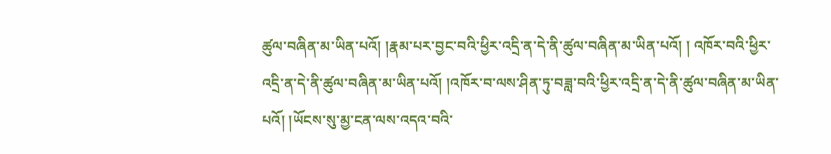ཚུལ་བཞིན་མ་ཡིན་པའོ། །རྣམ་པར་བྱང་བའི་ཕྱིར་འདྲི་ན་དེ་ནི་ཚུལ་བཞིན་མ་ཡིན་པའོ། ། འཁོར་བའི་ཕྱིར་འདྲི་ན་དེ་ནི་ཚུལ་བཞིན་མ་ཡིན་པའོ། །འཁོར་བ་ལས་ཤིན་ཏུ་བཟླ་བའི་ཕྱིར་འདྲི་ན་དེ་ནི་ཚུལ་བཞིན་མ་ཡིན་པའོ། །ཡོངས་སུ་མྱ་ངན་ལས་འདའ་བའི་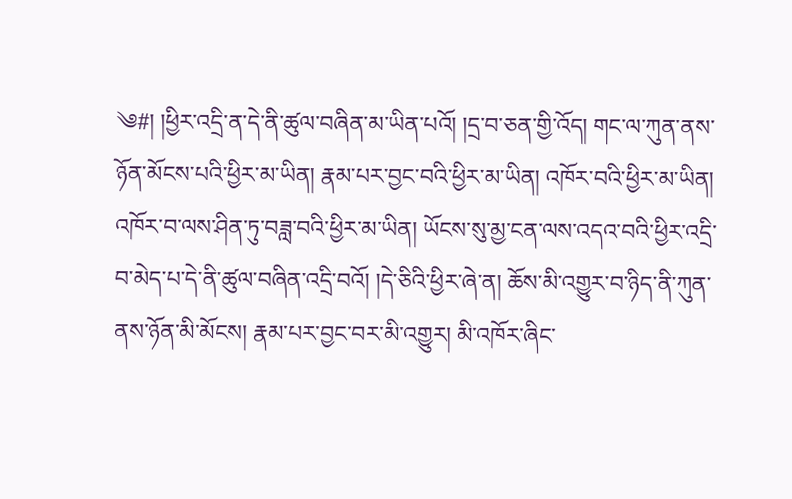༄#། །ཕྱིར་འདྲི་ན་དེ་ནི་ཚུལ་བཞིན་མ་ཡིན་པའོ། །དྲ་བ་ཅན་གྱི་འོད། གང་ལ་ཀུན་ནས་ཉོན་མོངས་པའི་ཕྱིར་མ་ཡིན། རྣམ་པར་བྱང་བའི་ཕྱིར་མ་ཡིན། འཁོར་བའི་ཕྱིར་མ་ཡིན། འཁོར་བ་ལས་ཤིན་ཏུ་བཟླ་བའི་ཕྱིར་མ་ཡིན། ཡོངས་སུ་མྱ་ངན་ལས་འདའ་བའི་ཕྱིར་འདྲི་བ་མེད་པ་དེ་ནི་ཚུལ་བཞིན་འདྲི་བའོ། །དེ་ཅིའི་ཕྱིར་ཞེ་ན། ཆོས་མི་འགྱུར་བ་ཉིད་ནི་ཀུན་ནས་ཉོན་མི་མོངས། རྣམ་པར་བྱང་བར་མི་འགྱུར། མི་འཁོར་ཞིང་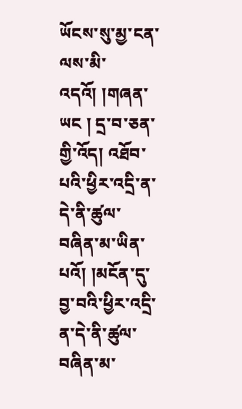ཡོངས་སུ་མྱ་ངན་ལས་མི་འདའོ། །གཞན་ཡང ། དྲ་བ་ཅན་གྱི་འོད། འཐོབ་པའི་ཕྱིར་འདྲི་ན་དེ་ནི་ཚུལ་བཞིན་མ་ཡིན་པའོ། །མངོན་དུ་བྱ་བའི་ཕྱིར་འདྲི་ན་དེ་ནི་ཚུལ་བཞིན་མ་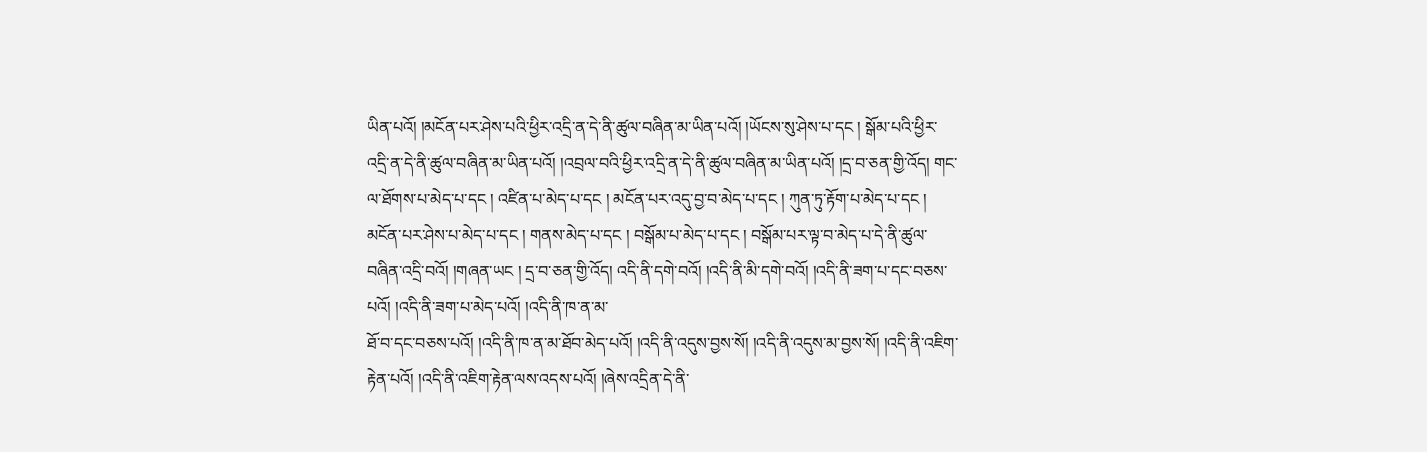ཡིན་པའོ། །མངོན་པར་ཤེས་པའི་ཕྱིར་འདྲི་ན་དེ་ནི་ཚུལ་བཞིན་མ་ཡིན་པའོ། །ཡོངས་སུ་ཤེས་པ་དང ། སྒོམ་པའི་ཕྱིར་འདྲི་ན་དེ་ནི་ཚུལ་བཞིན་མ་ཡིན་པའོ། །འབྲལ་བའི་ཕྱིར་འདྲི་ན་དེ་ནི་ཚུལ་བཞིན་མ་ཡིན་པའོ། །དྲ་བ་ཅན་གྱི་འོད། གང་ལ་ཐོགས་པ་མེད་པ་དང ། འཛིན་པ་མེད་པ་དང ། མངོན་པར་འདུ་བྱ་བ་མེད་པ་དང ། ཀུན་ཏུ་རྟོག་པ་མེད་པ་དང ། མངོན་པར་ཤེས་པ་མེད་པ་དང ། གནས་མེད་པ་དང ། བསྒོམ་པ་མེད་པ་དང ། བསྒོམ་པར་ལྟ་བ་མེད་པ་དེ་ནི་ཚུལ་བཞིན་འདྲི་བའོ། །གཞན་ཡང ། དྲ་བ་ཅན་གྱི་འོད། འདི་ནི་དགེ་བའོ། །འདི་ནི་མི་དགེ་བའོ། །འདི་ནི་ཟག་པ་དང་བཅས་པའོ། །འདི་ནི་ཟག་པ་མེད་པའོ། །འདི་ནི་ཁ་ན་མ་
ཐོ་བ་དང་བཅས་པའོ། །འདི་ནི་ཁ་ན་མ་ཐོབ་མེད་པའོ། །འདི་ནི་འདུས་བྱས་སོ། །འདི་ནི་འདུས་མ་བྱས་སོ། །འདི་ནི་འཇིག་རྟེན་པའོ། །འདི་ནི་འཇིག་རྟེན་ལས་འདས་པའོ། །ཞེས་འདྲིན་དེ་ནི་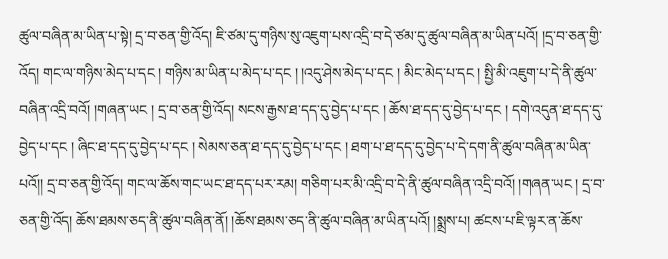ཚུལ་བཞིན་མ་ཡིན་པ་སྟེ། དྲ་བ་ཅན་གྱི་འོད། ཇི་ཙམ་དུ་གཉིས་སུ་འཇུག་པས་འདྲི་བ་དེ་ཙམ་དུ་ཚུལ་བཞིན་མ་ཡིན་པའོ། །དྲ་བ་ཅན་གྱི་འོད། གང་ལ་གཉིས་མེད་པ་དང ། གཉིས་མ་ཡིན་པ་མེད་པ་དང ། །འདུ་ཤེས་མེད་པ་དང ། མིང་མེད་པ་དང ། སྤྱི་མི་འཇུག་པ་དེ་ནི་ཚུལ་བཞིན་འདྲི་བའོ། །གཞན་ཡང ། དྲ་བ་ཅན་གྱི་འོད། སངས་རྒྱས་ཐ་དད་དུ་བྱེད་པ་དང ། ཆོས་ཐ་དད་དུ་བྱེད་པ་དང ། དགེ་འདུན་ཐ་དད་དུ་བྱེད་པ་དང ། ཞིང་ཐ་དད་དུ་བྱེད་པ་དང ། སེམས་ཅན་ཐ་དད་དུ་བྱེད་པ་དང ། ཐག་པ་ཐ་དད་དུ་བྱེད་པ་དེ་དག་ནི་ཚུལ་བཞིན་མ་ཡིན་པའོ།། དྲ་བ་ཅན་གྱི་འོད། གང་ལ་ཆོས་གང་ཡང་ཐ་དད་པར་རམ། གཅིག་པར་མི་འདྲི་བ་དེ་ནི་ཚུལ་བཞིན་འདྲི་བའོ། །གཞན་ཡང ། དྲ་བ་ཅན་གྱི་འོད། ཆོས་ཐམས་ཅད་ནི་ཚུལ་བཞིན་ནོ། །ཆོས་ཐམས་ཅད་ནི་ཚུལ་བཞིན་མ་ཡིན་པའོ། །སྨྲས་པ། ཚངས་པ་ཇི་ལྟར་ན་ཆོས་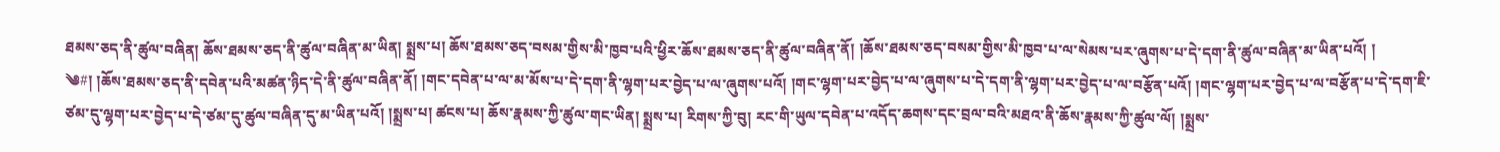ཐམས་ཅད་ནི་ཚུལ་བཞིན། ཆོས་ཐམས་ཅད་ནི་ཚུལ་བཞིན་མ་ཡིན། སྨྲས་པ། ཆོས་ཐམས་ཅད་བསམ་གྱིས་མི་ཁྱབ་པའི་ཕྱིར་ཆོས་ཐམས་ཅད་ནི་ཚུལ་བཞིན་ནོ། །ཆོས་ཐམས་ཅད་བསམ་གྱིས་མི་ཁྱབ་པ་ལ་སེམས་པར་ཞུགས་པ་དེ་དག་ནི་ཚུལ་བཞིན་མ་ཡིན་པའོ། །
༄#། །ཆོས་ཐམས་ཅད་ནི་དབེན་པའི་མཚན་ཉིད་དེ་ནི་ཚུལ་བཞིན་ནོ། །གང་དབེན་པ་ལ་མ་མོས་པ་དེ་དག་ནི་ལྷག་པར་བྱེད་པ་ལ་ཞུགས་པའོ། །གང་ལྷག་པར་བྱེད་པ་ལ་ཞུགས་པ་དེ་དག་ནི་ལྷག་པར་བྱེད་པ་ལ་བརྩོན་པའོ། །གང་ལྷག་པར་བྱེད་པ་ལ་བརྩོན་པ་དེ་དག་ཇི་ཙམ་དུ་ལྷག་པར་བྱེད་པ་དེ་ཙམ་དུ་ཚུལ་བཞིན་དུ་མ་ཡིན་པའོ། །སྨྲས་པ། ཚངས་པ། ཆོས་རྣམས་ཀྱི་ཚུལ་གང་ཡིན། སྨྲས་པ། རིགས་ཀྱི་བུ། རང་གི་ཡུལ་དབེན་པ་འདོད་ཆགས་དང་བྲལ་བའི་མཐའ་ནི་ཆོས་རྣམས་ཀྱི་ཚུལ་ལོ། །སྨྲས་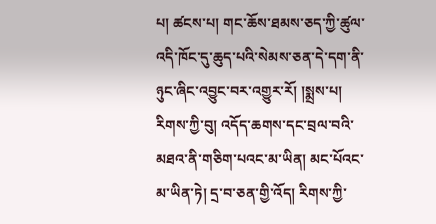པ། ཚངས་པ། གང་ཆོས་ཐམས་ཅད་ཀྱི་ཚུལ་འདི་ཁོང་དུ་ཆུད་པའི་སེམས་ཅན་དེ་དག་ནི་ཉུང་ཞིང་འབྱུང་བར་འགྱུར་རོ། །སྨྲས་པ། རིགས་ཀྱི་བུ། འདོད་ཆགས་དང་བྲལ་བའི་མཐའ་ནི་གཅིག་པའང་མ་ཡིན། མང་པོའང་མ་ཡིན་ཏེ། དྲ་བ་ཅན་གྱི་འོད། རིགས་ཀྱི་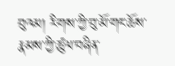བུའམ། རིགས་ཀྱི་བུ་མོ་གང་ཆོས་རྣམས་ཀྱི་ཚུལ་བཞིན་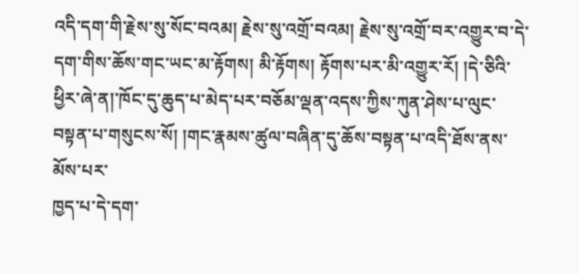འདི་དག་གི་རྗེས་སུ་སོང་བའམ། རྗེས་སུ་འགྲོ་བའམ། རྗེས་སུ་འགྲོ་བར་འགྱུར་བ་དེ་དག་གིས་ཆོས་གང་ཡང་མ་རྟོགས། མི་རྟོགས། རྟོགས་པར་མི་འགྱུར་རོ། །དེ་ཅིའི་ཕྱིར་ཞེ་ན།་ཁོང་དུ་ཆུད་པ་མེད་པར་བཅོམ་ལྡན་འདས་ཀྱིས་ཀུན་ཤེས་པ་ལུང་བསྟན་པ་གསུངས་སོ། །གང་རྣམས་ཚུལ་བཞིན་དུ་ཆོས་བསྟན་པ་འདི་ཐོས་ནས་མོས་པར་
ཁྱད་པ་དེ་དག་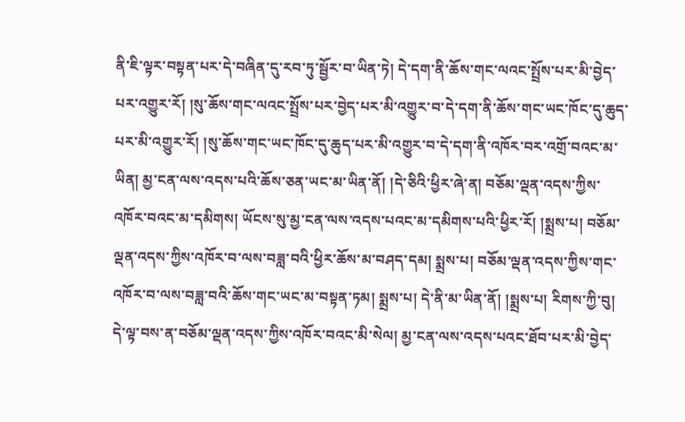ནི་ཇི་ལྟར་བསྟན་པར་དེ་བཞིན་དུ་རབ་ཏུ་སྦྱོར་བ་ཡིན་ཏེ། དེ་དག་ནི་ཆོས་གང་ལའང་སྤྲོས་པར་མི་བྱེད་པར་འགྱུར་རོ། །སུ་ཆོས་གང་ལའང་སྤྲོས་པར་བྱེད་པར་མི་འགྱུར་བ་དེ་དག་ནི་ཆོས་གང་ཡང་ཁོང་དུ་ཆུད་པར་མི་འགྱུར་རོ། །སུ་ཆོས་གང་ཡང་ཁོང་དུ་ཆུད་པར་མི་འགྱུར་བ་དེ་དག་ནི་འཁོར་བར་འགྲོ་བའང་མ་ཡིན། མྱ་ངན་ལས་འདས་པའི་ཆོས་ཅན་ཡང་མ་ཡིན་ནོ། །དེ་ཅིའི་ཕྱིར་ཞེ་ན། བཅོམ་ལྡན་འདས་ཀྱིས་འཁོར་བའང་མ་དམིགས། ཡོངས་སུ་མྱ་ངན་ལས་འདས་པའང་མ་དམིགས་པའི་ཕྱིར་རོ། །སྨྲས་པ། བཅོམ་ལྡན་འདས་ཀྱིས་འཁོར་བ་ལས་བཟླ་བའི་ཕྱིར་ཆོས་མ་བཤད་དམ། སྨྲས་པ། བཅོམ་ལྡན་འདས་ཀྱིས་གང་འཁོར་བ་ལས་བཟླ་བའི་ཆོས་གང་ཡང་མ་བསྟན་ཏམ། སྨྲས་པ། དེ་ནི་མ་ཡིན་ནོ། །སྨྲས་པ། རིགས་ཀྱི་བུ། དེ་ལྟ་བས་ན་བཅོམ་ལྡན་འདས་ཀྱིས་འཁོར་བའང་མི་སེལ། མྱ་ངན་ལས་འདས་པའང་ཐོབ་པར་མི་བྱེད་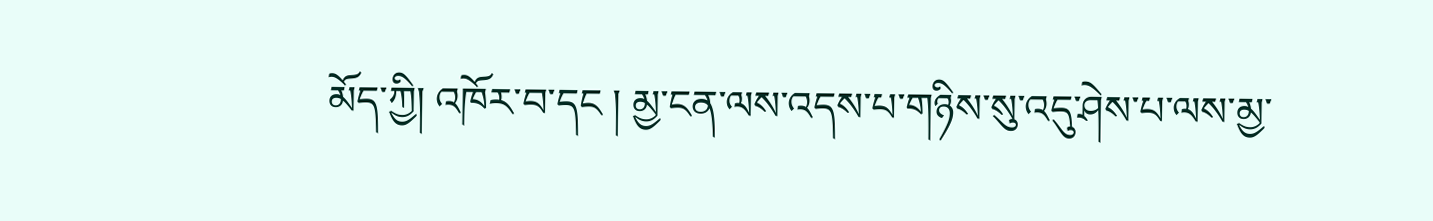མོད་ཀྱི། འཁོར་བ་དང ། མྱ་ངན་ལས་འདས་པ་གཉིས་སུ་འདུ་ཤེས་པ་ལས་མྱ་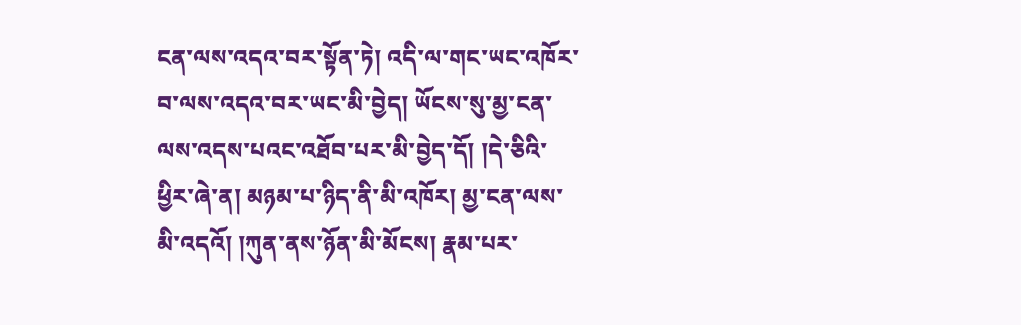ངན་ལས་འདའ་བར་སྟོན་ཏེ། འདི་ལ་གང་ཡང་འཁོར་བ་ལས་འདའ་བར་ཡང་མི་བྱེད། ཡོངས་སུ་མྱ་ངན་ལས་འདས་པའང་འཐོབ་པར་མི་བྱེད་དོ། །དེ་ཅིའི་ཕྱིར་ཞེ་ན། མཉམ་པ་ཉིད་ནི་མི་འཁོར། མྱ་ངན་ལས་མི་འདའོ། །ཀུན་ནས་ཉོན་མི་མོངས། རྣམ་པར་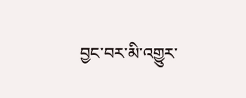བྱང་བར་མི་འགྱུར་